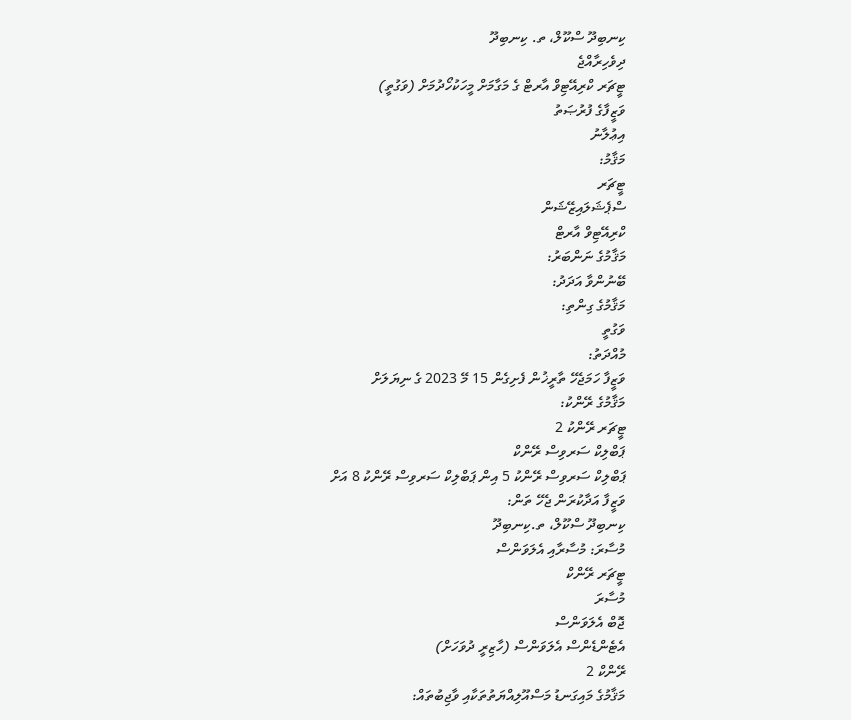ކިނބިދޫ ސްކޫލް، ތ. ކިނބިދޫ
ދިވެހިރާއްޖެ
ޓީޗަރ ކްރިއޭޓިވް އާރޓް ގެ މަގާމަށް މީހަކުހޯދުމަށް (ވަގުތީ)
ވަޒީފާގެ ފުރުޞަތު
އިޢުލާނު
މަޤާމު:
ޓީޗަރ
ސްޕެޝަލައިޒޭޝަން
ކްރިއޭޓިވް އާރޓް
މަޤާމުގެ ނަންބަރު:
ބޭނުންވާ އަދަދު:
މަޤާމުގެ ގިންތި:
ވަގުތީ
މުއްދަތު:
ވަޒީފާ ހަމަޖެހޭ ތާރީޚުން ފެށިގެން 15 މޭ 2023 ގެ ނިޔަލަށް
މަޤާމުގެ ރޭންކު:
ޓީޗަރ ރޭންކު 2
ޕަބްލިކް ސަރވިސް ރޭންކް
ޕަބްލިކް ސަރވިސް ރޭންކު 5 އިން ޕަބްލިކް ސަރވިސް ރޭންކު 8 އަށް
ވަޒީފާ އަދާކުރަން ޖެހޭ ތަން:
ކިނބިދޫ ސްކޫލް، ތ.ކިނބިދޫ
މުސާރަ: މުސާރާއި އެލަވަންސް
ޓީޗަރ ރޭންކް
މުސާރަ
ޖޮބް އެލަވަންސް
އެޓެންޑެންސް އެލަވަންސް (ހާޒިރީ ދުވަހަށް)
ރޭންކް 2
މަޤާމުގެ މައިގަނޑު މަސްއޫލިއްޔަތުތަކާއި ވާޖިބުތައް: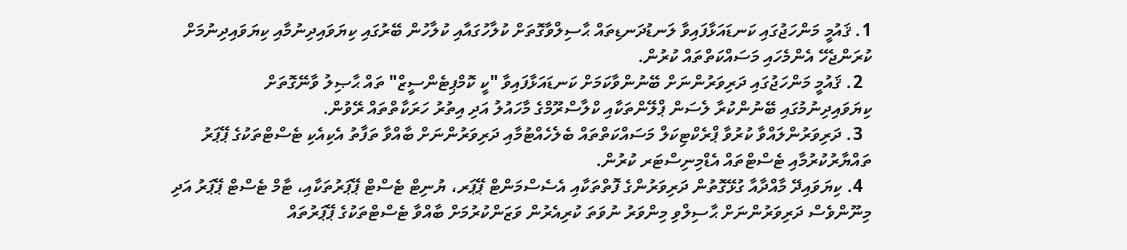1. ޤައުމީ މަންހަޖުގައި ކަނޑައަޅާފައިވާ ލަނޑުދަނޑިތައް ޙާސިލްވާގޮތަށް ކުލާހުގައާއި ކުލާހުން ބޭރުގައި ކިޔަވައިދިނުމާއި ކިޔަވައިދިނުމަށް ކުރަންޖެހޭ އެންމެހައި މަސައްކަތްތައް ކުރުން.
  2. ޤައުމީ މަންހަޖުގައި ދަރިވަރުންނަށް ބޭނުންވާކަމަށް ކަނޑައަޅާފައިވާ "ކީ ކޮމްޕިޓެންސީޒް" ތައް ޙާޞިލު ވާނޭގޮތަށް ކިޔަވައިދިނުމުގައި ބޭނުންކުރާ ލެސަން ޕްލޭންތަކާއި ކްލާސްރޫމްގެ މާހައުލު އަދި އިތުރު ހަރަކާތްތައް ރޭވުން.
  3. ދަރިވަރުންލައްވާ ކުރުވާ ޕްރެކްޓިކަލް މަސައްކަތްތައް ބެލެހެއްޓުމާއި ދަރިވަރުންނަށް ބާއްވާ ތަފާތު އެކިއެކި ޓެސްޓްތަކުގެ ޕޭޕަރު ތައްޔާރުކުރުމާއި ޓެސްޓްތައް އެޑްމިނިސްޓަރ ކުރުން.
  4. ކިޔަވައިދޭ މާއްދާއާ ގުޅޭގޮތުން ދަރިވަރުންގެ ފޮތްތަކާއި އެސެސްމަންޓް ޕޭޕަރ، ޔުނިޓް ޓެސްޓް ޕޭޕަރުތަކާއި، ޓާމް ޓެސްޓް ޕޭޕަރު އަދި މިނޫންވެސް ދަރިވަރުންނަށް ޙާސިލްވި މިންވަރު ނުވަތަ ކުރިއެރުން ވަޒަންކުރުމަށް ބާއްވާ ޓެސްޓްތަކުގެ ޕޭޕަރުތައް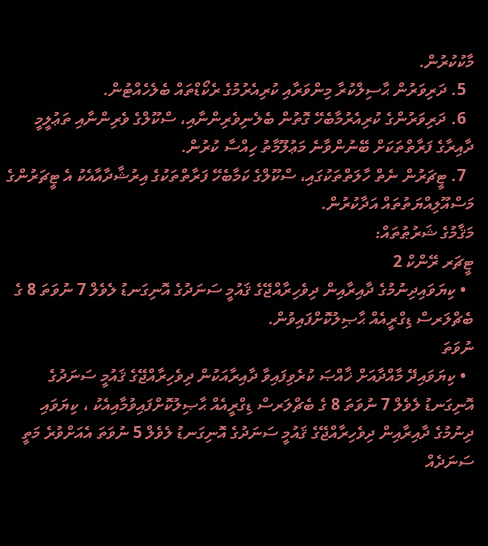މާކުކުރުން.
  5. ދަރިވަރުން ޙާސިލްކުރާ މިންވަރާއި ކުރިއެރުމުގެ ރެކޯޑްތައް ބެލެހެއްޓުން.
  6. ދަރިވަރުންގެ ކުރިއެރުމާބެހޭ ގޮތުން ބެލެނިވެރިންނާއި، ސްކޫލްގެ ވެރިންނާއި ތަޢުލީމީ ދާއިރާގެ ފަރާތްތަކަށް ބޭނުންވާނެ މަޢުލޫމާތު ހިއްސާ ކުރުން.
  7. ޓީޗަރުން ނެތް ހާލަތްތަކުގައި، ސްކޫލްގެ ކަމާބެހޭ ފަރާތްތަކުގެ އިރުޝާދާއާއެކު އެ ޓީޗަރުންގެ މަސްއޫލިއްޔަތުތައް އަދާކުރުން.
މަޤާމުގެ ޝަރުޠުތައް:
ޓީޗަރ ރޭންކް 2
  • ކިޔަވައިދިނުމުގެ ދާއިރާއިން ދިވެހިރާއްޖޭގެ ޤައުމީ ސަނަދުގެ އޮނިގަނޑު ލެވެލް 7 ނުވަތަ 8 ގެ ބެޗްލަރސް ޑިގްރީއެއް ޙާޞިލުކޮށްފައިވުން.
ނުވަތަ
  • ކިޔަވައިދޭ މާއްދާއަށް ޚާއްޞަ ކުރެވިފައިވާ ދާއިރާއަކުން ދިވެހިރާއްޖޭގެ ޤައުމީ ސަނަދުގެ އޮނިގަނޑު ލެވެލް 7 ނުވަތަ 8 ގެ ބެޗްލަރސް ޑިގްރީއެއް ޙާޞިލުކޮށްފައިވުމާއިއެކު ، ކިޔަވައި ދިނުމުގެ ދާއިރާއިން ދިވެހިރާއްޖޭގެ ޤައުމީ ސަނަދުގެ އޮނިގަނޑު ލެވެލް 5 ނުވަތަ އެއަށްވުރެ މަތީ ސަނަދެއް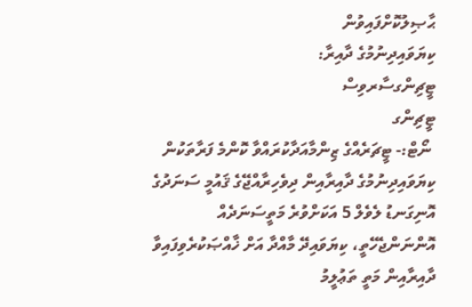ޙާޞިލުކޮށްފައިވުން
ކިޔަވައިދިނުމުގެ ދާއިރާ:
ޓީޗިންގސާރވިސް
ޓީޗިންގ
 ނޯޓް:- ޓީޗަރެއްގެ ޒިންމާއަދާކުރައްވާ ކޮންމެ ފަރާތަކުން ކިޔަވައިދިނުމުގެ ދާއިރާއިން ދިވެހިރާއްޖޭގެ ޤައުމީ ސަނަދުގެ އޮނިގަނޑު ލެވެލް 5 އަކަށްވުރެ މަތީސަނަދެއް އޮންނަންޖެހޭތީ، ކިޔަވައިދޭ މާއްދާ އަށް ޚާއްޞަކުރެވިފައިވާ ދާއިރާއިން މަތީ ތަޢުލީމު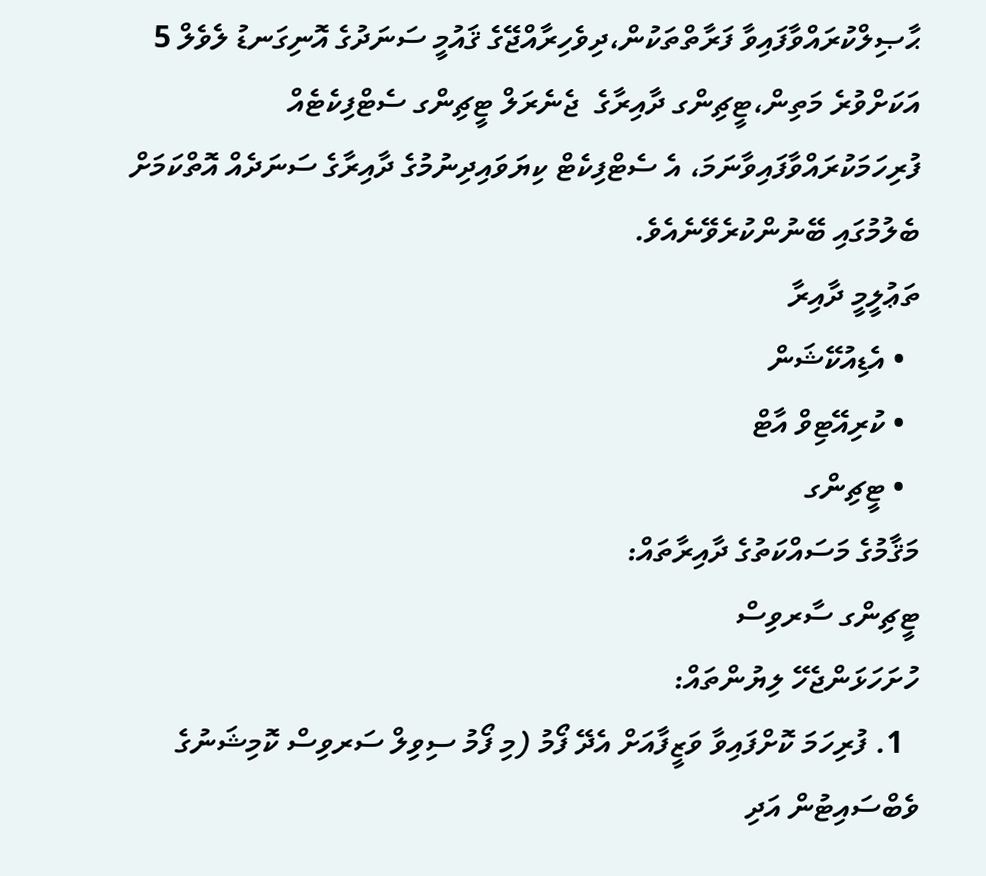ޙާޞިލްކުރައްވާފައިވާ ފަރާތްތަކުން،ދިވެހިރާއްޖޭގެ ޤައުމީ ސަނަދުގެ އޮނިގަނޑު ލެވެލް 5 އަކަށްވުރެ މަތިން،ޓީޗިންގ ދާއިރާގެ  ޖެނެރަލް ޓީޗިންގ ސެޓްފިކެޓެއް ފުރިހަމަކުރައްވާފައިވާނަމަ، އެ ސެޓްފިކެޓް ކިޔަވައިދިނުމުގެ ދާއިރާގެ ސަނަދެއް އޮތްކަމަށް ބެލުމުގައި ބޭނުންކުރެވޭނެއެވެ.
ތަޢުލީމީ ދާއިރާ
  • އެޑިއުކޭޝަން
  • ކުރިއޭޓިވް އާޓް
  • ޓީޗިންގ
މަޤާމުގެ މަސައްކަތުގެ ދާއިރާތައް:
ޓީޗިންގ ސާރވިސް
ހުށަހަޅަންޖެހޭ ލިޔުންތައް:
  1. ފުރިހަމަ ކޮށްފައިވާ ވަޒީފާއަށް އެދޭ ފޯމު (މި ފޯމު ސިވިލް ސަރވިސް ކޮމިޝަނުގެ ވެބްސައިޓުން އަދި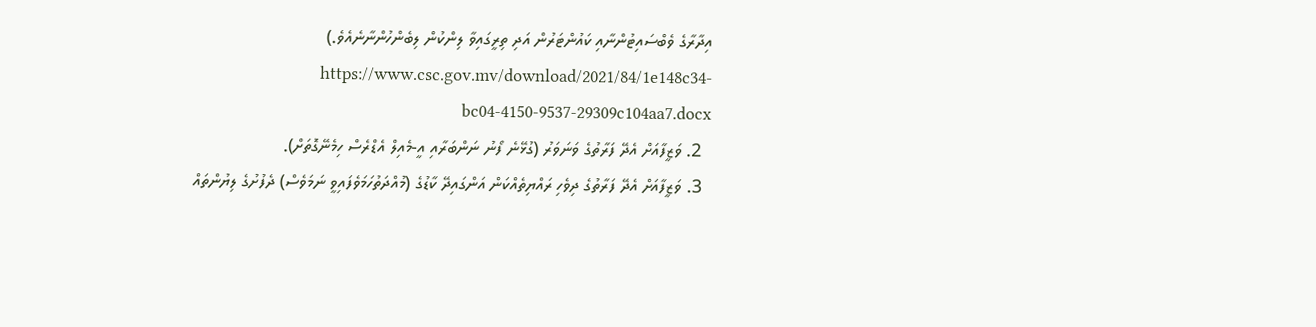އިދާރާގެ ވެބްސައިޓުންނާއި ކައުންޓަރުން އަދި ތިރީގައިވާ ލިންކުން ލިބެންހުންނާނެއެވެ.)  https://www.csc.gov.mv/download/2021/84/1e148c34-bc04-4150-9537-29309c104aa7.docx
  2. ވަޒީފާއަށް އެދޭ ފަރާތުގެ ވަނަވަރު (ގުޅޭނެ ފޯނު ނަންބަރާއި އީ-މެއިލް އެޑްރެސް ހިމެނޭގޮތަށް).
  3. ވަޒީފާއަށް އެދޭ ފަރާތުގެ ދިވެހި ރައްޔިތެއްކަން އަންގައިދޭ ކާޑުގެ (މުއްދަތުހަމަވެފައިވީ ނަމަވެސް) ދެފުށުގެ ލިޔުންތައް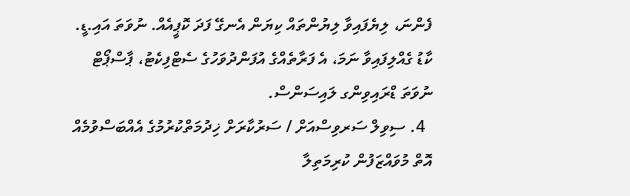ފެންނަ، ލިޔެފައިވާ ލިޔުންތައް ކިޔަން އެނގޭ ފަދަ ކޮޕީއެއް. ނުވަތަ އައި.ޑީ. ކާޑު ގެއްލިފައިވާ ނަމަ، އެ ފަރާތެއްގެ އުފަންދުވަހުގެ ސެޓްފިކެޓު، ޕާސްޕޯޓް ނުވަތަ ޑްރައިވިންގ ލައިސަންސް.
  4. ސިވިލް ސަރވިސްއަށް / ސަރުކާރަށް ޚިދުމަތްކުރުމުގެ އެއްބަސްވުމެއް އޮތް މުވައްޒަފުން ކުރިމަތިލާ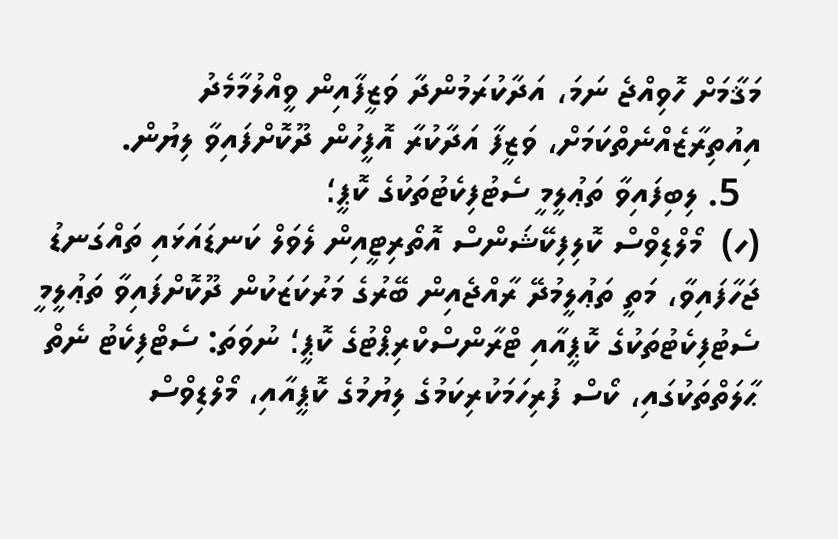މަޤާމަށް ހޮވިއްޖެ ނަމަ، އަދާކުރަމުންދާ ވަޒީފާއިން ވީއްލުމާމެދު އިއުތިރާޒެއްނެތްކަމަށް، ވަޒީފާ އަދާކުރާ އޮފީހުން ދޫކޮށްފައިވާ ލިޔުން.
  5. ލިބިފައިވާ ތަޢުލީމީ ސެޓުފިކެޓުތަކުގެ ކޮޕީ؛
(ހ)  މޯލްޑިވްސް ކޮލިފިކޭޝަންސް އޮތޯރިޓީއިން ލެވަލް ކަނޑައަޅައި ތައްގަނޑު ޖަހާފައިވާ، މަތީ ތަޢުލީމުދޭ ރާއްޖެއިން ބޭރުގެ މަރުކަޒަކުން ދޫކޮށްފައިވާ ތަޢުލީމީ ސެޓުފިކެޓުތަކުގެ ކޮޕީއާއި ޓްރާންސްކްރިޕްޓުގެ ކޮޕީ؛ ނުވަތަ: ސެޓްފިކެޓު ނެތް ޙާލަތްތަކުގައި، ކޯސް ފުރިހަމަކުރިކަމުގެ ލިޔުމުގެ ކޮޕީއާއި، މޯލްޑިވްސް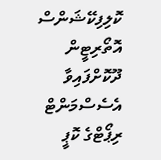ކޮލިފިކޭޝަންސް އޮތޯރިޓީން ދޫކޮށްފައިވާ އެސެސްމަންޓް ރިޕޯޓްގެ ކޮޕީ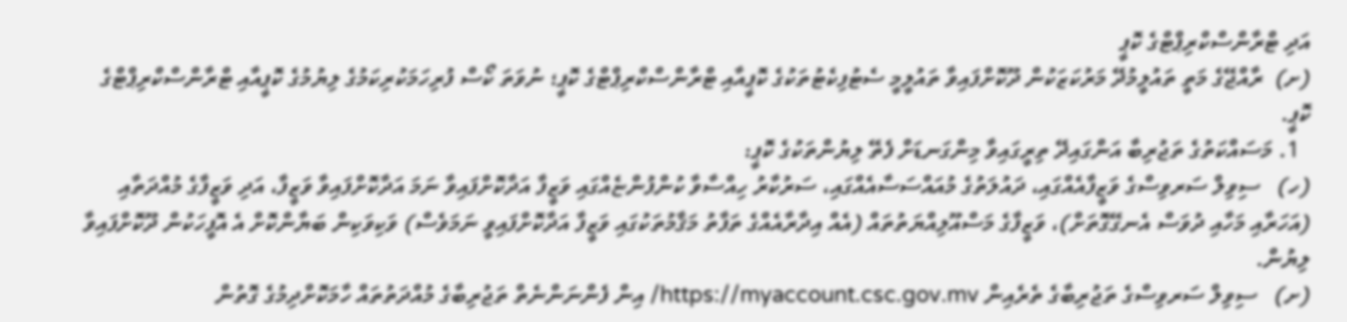އަދި ޓްރާންސްކްރިޕްޓްގެ ކޮޕީ
(ށ)  ރާއްޖޭގެ މަތީ ތައުލީމުދޭ މަރުކަޒަކުން ދޫކޮށްފައިވާ ތައުލީމީ ސެޓުފިކެޓުތަކުގެ ކޮޕީއާއި ޓްރާންސްކްރިޕްޓްގެ ކޮޕީ؛ ނުވަތަ ކޯސް ފުރިހަމަކުރިކަމުގެ ލިޔުމުގެ ކޮޕީއާއި ޓްރާންސްކްރިޕްޓްގެ ކޮޕީ.
  1. މަސައްކަތުގެ ތަޖުރިބާ އަންގައިދޭ ތިރީގައިވާ މިންގަނޑަށް ފެތޭ ލިޔުންތަކުގެ ކޮޕީ:
(ހ)   ސިވިލް ސަރވިސްގެ ވަޒީފާއެއްގައި، ދައުލަތުގެ މުއައްސަސާއެއްގައި، ސަރުކާރު ހިއްސާވާ ކުންފުންޏެއްގައި ވަޒީފާ އަދާކޮށްފައިވާ ނަމަ އަދާކޮށްފައިވާ ވަޒީފާ، އަދި ވަޒީފާގެ މުއްދަތާއި (އަހަރާއި މަހާއި ދުވަސް އެނގޭގޮތަށް)، ވަޒީފާގެ މަސްއޫލިއްޔަތުތައް (އެއް އިދާރާއެއްގެ ތަފާތު މަޤާމުތަކުގައި ވަޒީފާ އަދާކޮށްފައިވީ ނަމަވެސް) ވަކިވަކިން ބަޔާންކޮށް އެ އޮފީހަކުން ދޫކޮށްފައިވާ ލިޔުން.
(ށ)   ސިވިލް ސަރވިސްގެ ތަޖުރިބާގެ ތެރެއިން https://myaccount.csc.gov.mv/ އިން ފެންނަންނެތް ތަޖުރިބާގެ މުއްދަތުތައް ހާމަކޮށްދިމުގެ ގޮތުން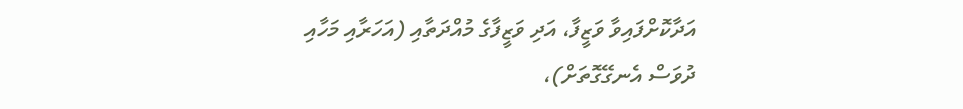އަދާކޮށްފައިވާ ވަޒީފާ، އަދި ވަޒީފާގެ މުއްދަތާއި (އަހަރާއި މަހާއި ދުވަސް އެނގޭގޮތަށް)،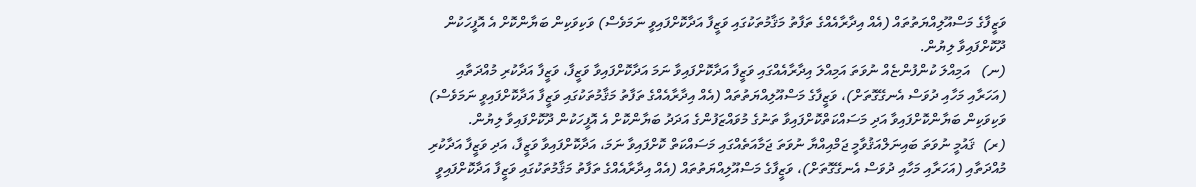ވަޒީފާގެ މަސްއޫލިއްޔަތުތައް (އެއް އިދާރާއެއްގެ ތަފާތު މަޤާމުތަކުގައި ވަޒީފާ އަދާކޮށްފައިވީ ނަމަވެސް) ވަކިވަކިން ބަޔާންކޮށް އެ އޮފީހަކުން ދޫކޮށްފައިވާ ލިޔުން.
(ނ)   އަމިއްލަ ކުންފުންޏެއް ނުވަތަ އަމިއްލަ އިދާރާއެއްގައި ވަޒީފާ އަދާކޮށްފައިވާ ނަމަ އަދާކޮށްފައިވާ ވަޒީފާ، ވަޒީފާ އަދާކުރި މުއްދަތާއި (އަހަރާއި މަހާއި ދުވަސް އެނގޭގޮތަށް)، ވަޒީފާގެ މަސްއޫލިއްޔަތުތައް (އެއް އިދާރާއެއްގެ ތަފާތު މަޤާމުތަކުގައި ވަޒީފާ އަދާކޮށްފައިވީ ނަމަވެސް) ވަކިވަކިން ބަޔާންކޮށްފައިވާ އަދި މަސައްކަތްކޮށްފައިވާ ތަނުގެ މުވައްޒަފުންގެ އަދަދު ބަޔާންކޮށް އެ އޮފީހަކުން ދޫކޮށްފައިވާ ލިޔުން.
(ރ)  ޤައުމީ ނުވަތަ ބައިނަލްއަޤުވާމީ ޖަމްއިއްޔާ ނުވަތަ ޖަމާއަތެއްގައި މަސައްކަތް ކޮށްފައިވާ ނަމަ، އަދާކޮށްފައިވާ ވަޒީފާ، އަދި ވަޒީފާ އަދާކުރި މުއްދަތާއި (އަހަރާއި މަހާއި ދުވަސް އެނގޭގޮތަށް)، ވަޒީފާގެ މަސްއޫލިއްޔަތުތައް (އެއް އިދާރާއެއްގެ ތަފާތު މަޤާމުތަކުގައި ވަޒީފާ އަދާކޮށްފައިވީ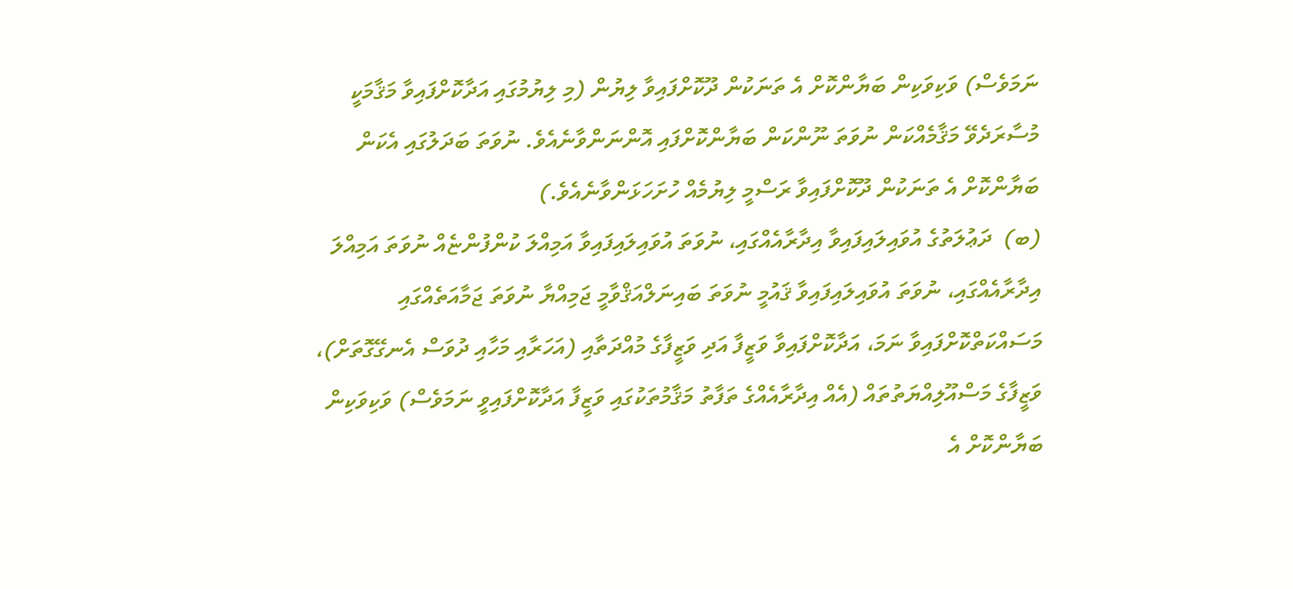ނަމަވެސް) ވަކިވަކިން ބަޔާންކޮށް އެ ތަނަކުން ދޫކޮށްފައިވާ ލިޔުން (މި ލިޔުމުގައި އަދާކޮށްފައިވާ މަޤާމަކީ މުސާރަދެވޭ މަޤާމެއްކަން ނުވަތަ ނޫންކަން ބަޔާންކޮށްފައި އޮންނަންވާނެއެވެ. ނުވަތަ ބަދަލުގައި އެކަން ބަޔާންކޮށް އެ ތަނަކުން ދޫކޮށްފައިވާ ރަސްމީ ލިޔުމެއް ހުށަހަޅަންވާނެއެވެ.)
(ބ)  ދަޢުލަތުގެ އުވައިލައިފައިވާ އިދާރާއެއްގައި، ނުވަތަ އުވައިލައިފައިވާ އަމިއްލަ ކުންފުންޏެއް ނުވަތަ އަމިއްލަ އިދާރާއެއްގައި، ނުވަތަ އުވައިލައިފައިވާ ޤައުމީ ނުވަތަ ބައިނަލްއަޤްވާމީ ޖަމިއްޔާ ނުވަތަ ޖަމާއަތެއްގައި މަސައްކަތްކޮށްފައިވާ ނަމަ، އަދާކޮށްފައިވާ ވަޒީފާ އަދި ވަޒީފާގެ މުއްދަތާއި (އަހަރާއި މަހާއި ދުވަސް އެނގޭގޮތަށް)، ވަޒީފާގެ މަސްއޫލިއްޔަތުތައް (އެއް އިދާރާއެއްގެ ތަފާތު މަޤާމުތަކުގައި ވަޒީފާ އަދާކޮށްފައިވީ ނަމަވެސް) ވަކިވަކިން ބަޔާންކޮށް އެ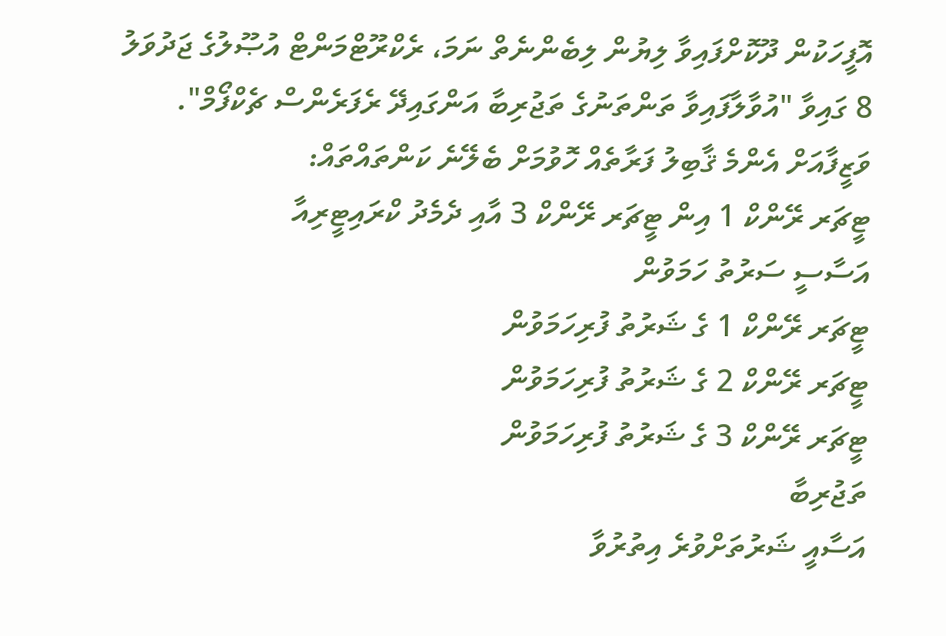އޮފީހަކުން ދޫކޮށްފައިވާ ލިޔުން ލިބެންނެތް ނަމަ، ރެކްރޫޓްމަންޓް އުޞޫލުގެ ޖަދުވަލު 8 ގައިވާ "އުވާލާފައިވާ ތަންތަނުގެ ތަޖުރިބާ އަންގައިދޭ ރެފަރެންސް ޗެކްފޯމް".
ވަޒީފާއަށް އެންމެ ޤާބިލު ފަރާތެއް ހޮވުމަށް ބެލޭނެ ކަންތައްތައް:
ޓީޗަރ ރޭންކް 1 އިން ޓީޗަރ ރޭންކް 3 އާއި ދެމެދު ކްރައިޓީރިއާ
އަސާސީ ސަރުތު ހަމަވުން
ޓީޗަރ ރޭންކް 1 ގެ ޝަރުތު ފުރިހަމަވުން
ޓީޗަރ ރޭންކް 2 ގެ ޝަރުތު ފުރިހަމަވުން
ޓީޗަރ ރޭންކް 3 ގެ ޝަރުތު ފުރިހަމަވުން
ތަޖުރިބާ
އަސާއީ ޝަރުތަށްވުރެ އިތުރުވާ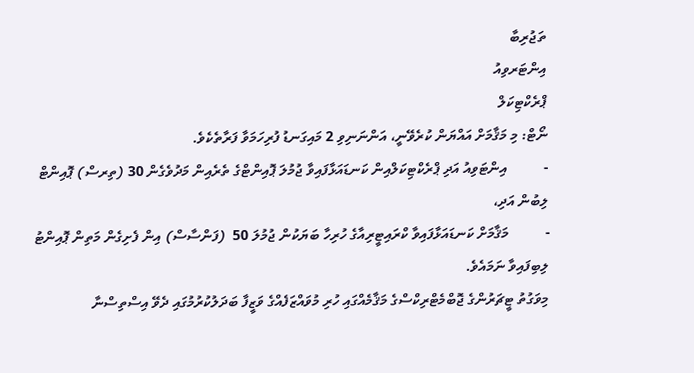ތަޖުރިބާ
އިންޓަރވިއު
ޕްރެކްޓިކަލް
ނޯޓް: މި މަޤާމަށް އައްޔަން ކުރެވޭނީ، އަންނަނިވި 2 މައިގަނޑު ފުރިހަމަވާ ފަރާތެކެވެ.
-          އިންޓަވިއު އަދި ޕްރެކްޓިކަލްއިން ކަނޑައަޅާފައިވާ ޖުމުލަ ޕޮއިންޓްގެ ތެރެއިން މަދުވެގެން 30 (ތިރސް) ޕޮއިންޓް ލިބުން އަދި،
-          މަޤާމަށް ކަނޑައަޅާފައިވާ ކްރައިޓީރިއާގެ ހުރިހާ ބަޔަކުން ޖުމުލަ 50  (ފަންސާސް) އިން ފެށިގެން މަތިން ޕޮއިންޓު ލިބިފައިވާ ނަމައެވެ.
މިވަގުތު ޓީޗަރުންގެ ޖޮބްމެޓްރިކްސްގެ މަޤާމެއްގައި ހުރި މުވައްޒަފެއްގެ ވަޒީފާ ބަދަލުކުރުމުގައި ދެވޭ އިސްތިސްނާ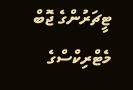ޓީޗަރުންގެ ޖޮބް މެޓްރިކްސްގެ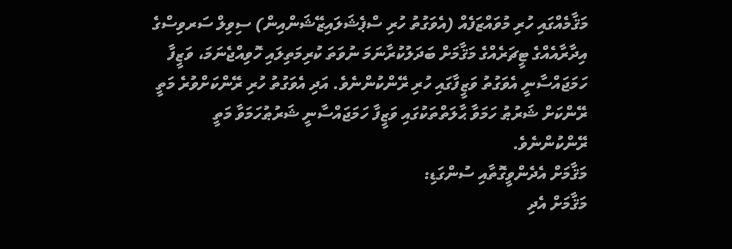މަޤާމެއްގައި ހުރި މުވައްޒަފެއް (އެވަގުތު ހުރި ސްޕެޝަލައިޒޭޝަންއިން) ސިވިލް ސަރވިސްގެ އިދާރާއެއްގެ ޓީޗަރެއްގެ މަޤާމަށް ބަދަލުކުރާނަމަ ނުވަތަ ކުރިމަތިލައި ހޮވިއްޖެނަމަ، ވަޒީފާ ހަމަޖައްސާނީ އެވަގުތު ވަޒީފާގައި ހުރި ރޭންކުންނެވެ. އަދި އެވަގުތު ހުރި ރޭންކަށްވުރެ މަތީ ރޭންކަށް ޝަރުޠު ހަމަވާ ޙާލަތްތަކުގައި ވަޒީފާ ހަމަޖައްސާނީ ޝަރުޠުހަމަވާ މަތީ ރޭންކުންނެވެ.
މަޤާމަށް އެދެންވީގޮތާއި ސުންގަޑި:
މަޤާމަށް އެދި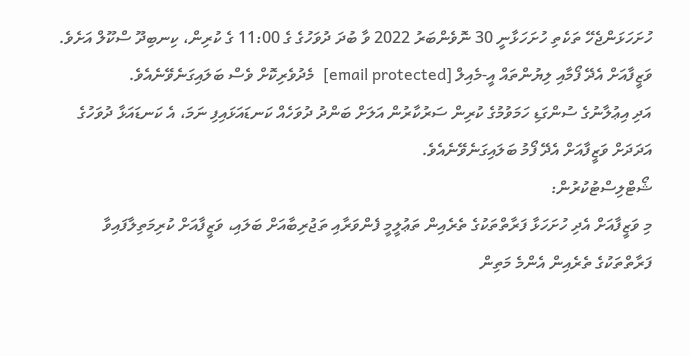ހުށަހަޅަންޖެހޭ ތަކެތި ހުށަހަޅާނީ 30 ނޮވެންބަރު 2022 ވާ ބުދަ ދުވަހުގެ ގެ 11:00 ގެ ކުރިން، ކިނބިދޫ ސްކޫލް އަށެވެ. ވަޒީފާއަށް އެދޭ ފޯމާއި ލިޔުންތައް އީ-މެއިލް [email protected]  މެދުވެރިކޮށް ވެސް ބަލައިގަނެވޭނެއެވެ.
އަދި އިޢުލާނުގެ ސުންގަޑި ހަމަވުމުގެ ކުރިން ސަރުކާރުން އަލަށް ބަންދު ދުވަހެއް ކަނޑައަޅައިފި ނަމަ، އެ ކަނޑައަޅާ ދުވަހުގެ އަދަދަށް ވަޒީފާއަށް އެދޭ ފޯމު ބަލައިގަނެވޭނެއެވެ.
ޝޯޓްލިސްޓުކުރުން:
މި ވަޒީފާއަށް އެދި ހުށަހަޅާ ފަރާތްތަކުގެ ތެރެއިން ތަޢުލީމީ ފެންވަރާއި ތަޖުރިބާއަށް ބަލައި، ވަޒީފާއަށް ކުރިމަތިލާފައިވާ ފަރާތްތަކުގެ ތެރެއިން އެންމެ މަތިން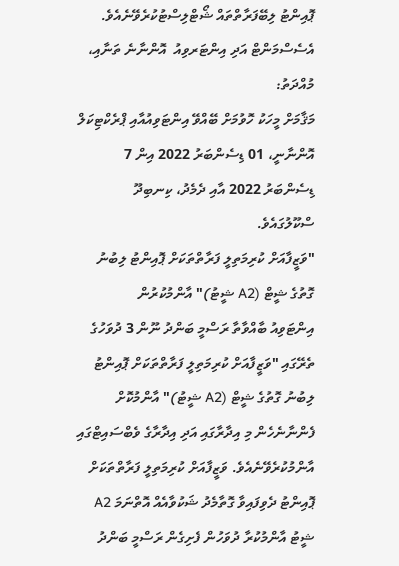ޕޮއިންޓު ލިބޭފަރާތްތައް ޝޯޓްލިސްޓުކުރެވޭނެއެވެ.
އެސެސްމަންޓް އަދި އިންޓަރވިއު  އޮންނާނެ ތަނާއި، މުއްދަތު:
މަޤާމަށް މީހަކު ހޮވުމަށް ބޭއްވޭ އިންޓަވިއުއާއި ޕްރެކްޓިކަލް އޮންނާނީ، 01 ޑިސެންބަރު 2022 އިން 7 ޑިސެންބަރު 2022 އާއި ދެމެދު، ކިނބިދޫ ސްކޫލުގައެވެ.
"ވަޒީފާއަށް ކުރިމަތިލީ ފަރާތްތަކަށް ޕޮއިންޓު ލިބުނު ގޮތުގެ ޝީޓް (A2 ޝީޓު)" އާންމުކުރުން
އިންޓަވިއު ބާއްވާތާ ރަސްމީ ބަންދު ނޫން 3 ދުވަހުގެ ތެރޭގައި "ވަޒީފާއަށް ކުރިމަތިލީ ފަރާތްތަކަށް ޕޮއިންޓު ލިބުނު ގޮތުގެ ޝީޓް (A2 ޝީޓު)" އާންމުކޮށް ފެންނާނެހެން މި އިދާރާގައި އަދި އިދާރާގެ ވެބްސައިޓްގައި އާންމުކުރެވޭނެއެވެ. ވަޒީފާއަށް ކުރިމަތިލީ ފަރާތްތަކަށް ޕޮއިންޓު ދެވިފައިވާ ގޮތާމެދު ޝަކުވާއެއް އޮތްނަމަ A2 ޝީޓު އާންމުކުރާ ދުވަހުން ފެށިގެން ރަސްމީ ބަންދު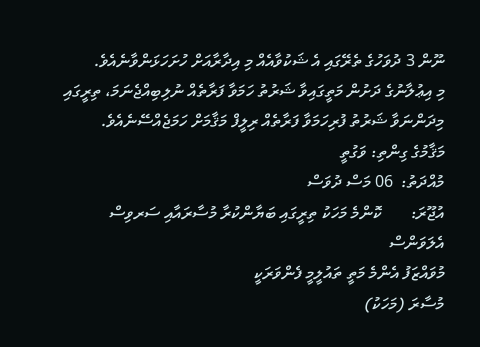ނޫން 3 ދުވަހުގެ ތެރޭގައި އެ ޝަކުވާއެއް މި އިދާރާއަށް ހުށަހަޅަންވާނެއެވެ.
މި އިޢުލާނުގެ ދަށުން މަތީގައިވާ ޝަރުތު ހަމަވާ ފަރާތެއް ނުލިބިއްޖެނަމަ، ތިރީގައި މިދަންނަވާ ޝަރުތު ފުރިހަމަވާ ފަރާތެއް ރިލީފް މަޤާމަށް ހަމަޖެއްސޭނެއެވެ.
މަޤާމުގެ ގިންތި: ވަގުތީ
މުއްދަތު:  06 މަސް ދުވަސް
އުޖޫރަ:       ކޮންމެ މަހަކު ތިރީގައި ބަޔާންކުރާ މުސާރައާއި ސަރވިސް އެލަވަންސް
މުވައްޒަފު އެންމެ މަތީ ތައުލީމީ ފެންވަރަކީ
މުސާރަ (މަހަކު)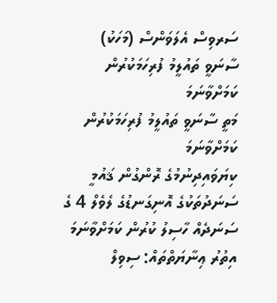ސަރވިސް އެލަވަންސް (މަހަކު)
ސާނަވީ ތައުލީމު ފުރިހަމަކުރުން ކަމަށްވާނަމަ
މަތީ ސާނަވީ ތައުލީމު ފުރިހަމަކުރުން ކަމަށްވާނަމަ
ކިޔަވައިދިނުމުގެ ރޮންގުން ޤައުމީ ސަނަދުތަކުގެ އޮނިގަނޑުގެ ލެވެލް 4 ގެ ސަނަދެއް ހާސިލު ކުރުން ކަމަށްވާނަމަ
އިތުރު ޢިނާޔަތްތައް: ސިވިލް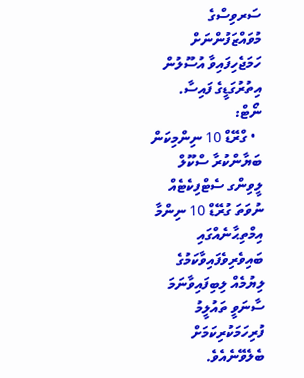ސަރވިސްގެ މުވައްޒަފުންނަށް ހަމަޖެހިފައިވާ އުސޫލުން އިތުރުގަޑީގެ ފައިސާ.
ނޯޓް:
  • ގްރޭޑް 10 ނިންމިކަން ބަޔާންކުރާ ސްކޫލް ލީވިންގ ސެޓްފިކެޓެއް ނުވަތަ ގުރޭޑް 10 ނިންމާ އިމްތިޙާނެއްގައި ބައިވެރިވެފައިވާކަމުގެ ލިޔުމެއް ލިބިފައިވާނަމަ ސާނަވީ ތައުލީމު ފުރިހަމަކުރިކަމަށް ބެލެވޭނެއެވެ.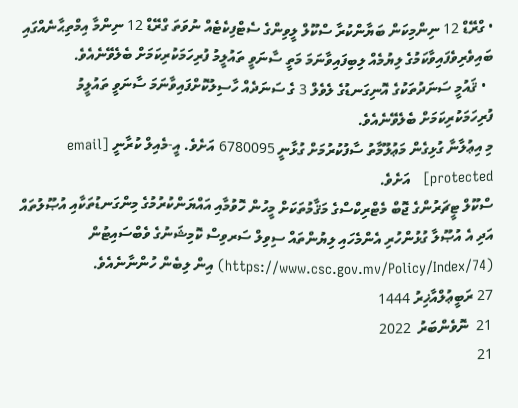• ގްރޭޑް 12 ނިންމިކަން ބަޔާންކުރާ ސްކޫލް ލީވިންގެ ސެޓްފިކެޓެއް ނުވަތަ ގްރޭޑް 12 ނިންމާ އިމްތިޙާނެއްގައި ބައިވެރިވެފައިވާކަމުގެ ލިޔުމެއް ލިބިފައިވާނަމަ މަތީ ސާނަވީ ތައުލީމު ފުރިހަމަކުރިކަމަށް ބެލެވޭނެއެވެ.
  • ޤައުމީ ސަނަދުތަކުގެ އޮނިގަނޑުގެ ލެވެލް 3 ގެ ސަނަދެއް ހާސިލުކޮށްފައިވާނަމަ ސާނަވީ ތައުލީމު ފުރިހަމަކުރިކަމަށް ބެލެވޭނެއެވެ.
މި އިޢުލާނާ ގުޅިގެން މަޢުލޫމާތު ސާފުކުރުމަށް ގުޅާނީ 6780095 އަށެވެ. އީ-މެއިލް ކުރާނީ [email protected]   އަށެވެ.
ސްކޫލް ޓީޗަރުންގެ ޖޮބް މެޓްރިކްސްގެ މަޤާމުތަކަށް މީހުން ހޮވުމާއި އައްޔަންކުރުމުގެ މިންގަނޑުތަކާއި އުޞޫލުތައް އަދި އެ އުޞޫލާ ގުޅުންހުރި އެންމެހައި ލިޔުންތައް ސިވިލް ސަރވިސް ކޮމިޝަނުގެ ވެބްސައިޓުން (https://www.csc.gov.mv/Policy/Index/74) އިން ލިބެން ހުންނާނެއެވެ.
27 ރަބީޢުލްއާޚިރު 1444
21  ނޮވެންބަރު  2022
21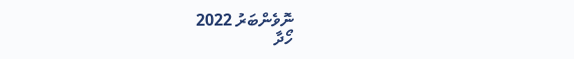ނޮވެންބަރު 2022
ހޯދާ